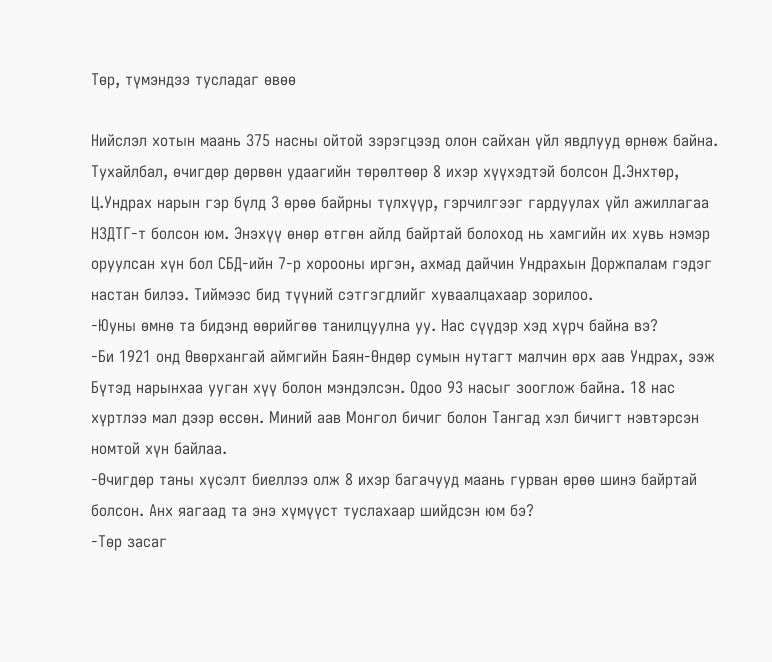Төр, түмэндээ тусладаг өвөө

Нийслэл хотын маань 375 насны ойтой зэрэгцээд олон сайхан үйл явдлууд өрнөж байна. Тухайлбал, өчигдөр дөрвөн удаагийн төрөлтөөр 8 ихэр хүүхэдтэй болсон Д.Энхтөр, Ц.Ундрах нарын гэр бүлд 3 өрөө байрны түлхүүр, гэрчилгээг гардуулах үйл ажиллагаа НЗДТГ-т болсон юм. Энэхүү өнөр өтгөн айлд байртай болоход нь хамгийн их хувь нэмэр оруулсан хүн бол СБД-ийн 7-р хорооны иргэн, ахмад дайчин Ундрахын Доржпалам гэдэг настан билээ. Тиймээс бид түүний сэтгэгдлийг хуваалцахаар зорилоо.
-Юуны өмнө та бидэнд өөрийгөө танилцуулна уу. Нас сүүдэр хэд хүрч байна вэ?
-Би 1921 онд Өвөрхангай аймгийн Баян-Өндөр сумын нутагт малчин өрх аав Ундрах, ээж Бүтэд нарынхаа ууган хүү болон мэндэлсэн. Одоо 93 насыг зооглож байна. 18 нас хүртлээ мал дээр өссөн. Миний аав Монгол бичиг болон Тангад хэл бичигт нэвтэрсэн номтой хүн байлаа.
-Өчигдөр таны хүсэлт биеллээ олж 8 ихэр багачууд маань гурван өрөө шинэ байртай болсон. Анх яагаад та энэ хүмүүст туслахаар шийдсэн юм бэ?
-Төр засаг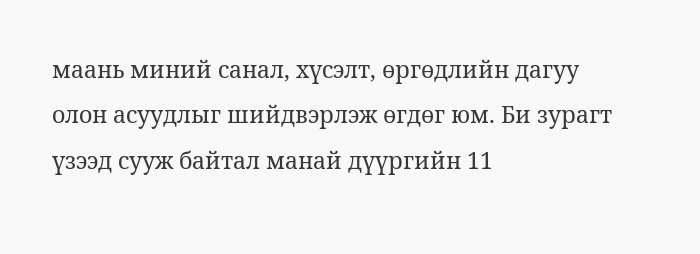маань миний санал, хүсэлт, өргөдлийн дагуу олон асуудлыг шийдвэрлэж өгдөг юм. Би зурагт үзээд сууж байтал манай дүүргийн 11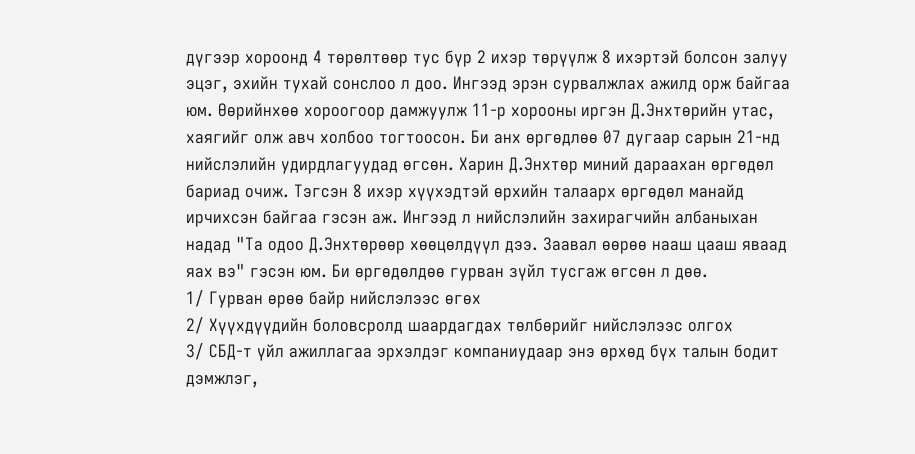дүгээр хороонд 4 төрөлтөөр тус бүр 2 ихэр төрүүлж 8 ихэртэй болсон залуу эцэг, эхийн тухай сонслоо л доо. Ингээд эрэн сурвалжлах ажилд орж байгаа юм. Өөрийнхөө хороогоор дамжуулж 11-р хорооны иргэн Д.Энхтөрийн утас, хаягийг олж авч холбоо тогтоосон. Би анх өргөдлөө 07 дугаар сарын 21-нд нийслэлийн удирдлагуудад өгсөн. Харин Д.Энхтөр миний дараахан өргөдөл бариад очиж. Тэгсэн 8 ихэр хүүхэдтэй өрхийн талаарх өргөдөл манайд ирчихсэн байгаа гэсэн аж. Ингээд л нийслэлийн захирагчийн албаныхан надад "Та одоо Д.Энхтөрөөр хөөцөлдүүл дээ. Заавал өөрөө нааш цааш яваад яах вэ" гэсэн юм. Би өргөдөлдөө гурван зүйл тусгаж өгсөн л дөө.
1/ Гурван өрөө байр нийслэлээс өгөх
2/ Хүүхдүүдийн боловсролд шаардагдах төлбөрийг нийслэлээс олгох
3/ СБД-т үйл ажиллагаа эрхэлдэг компаниудаар энэ өрхөд бүх талын бодит дэмжлэг,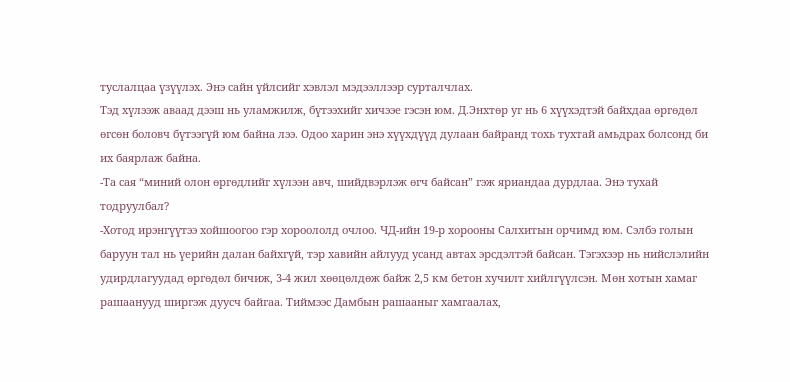туслалцаа үзүүлэх. Энэ сайн үйлсийг хэвлэл мэдээллээр сурталчлах.
Тэд хүлээж аваад дээш нь уламжилж, бүтээхийг хичээе гэсэн юм. Д.Энхтөр уг нь 6 хүүхэдтэй байхдаа өргөдөл өгсөн боловч бүтээгүй юм байна лээ. Одоо харин энэ хүүхдүүд дулаан байранд тохь тухтай амьдрах болсонд би их баярлаж байна.
-Та сая “миний олон өргөдлийг хүлээн авч, шийдвэрлэж өгч байсан” гэж яриандаа дурдлаа. Энэ тухай тодруулбал?
-Хотод ирэнгүүтээ хойшоогоо гэр хороололд очлоо. ЧД-ийн 19-р хорооны Салхитын орчимд юм. Сэлбэ голын баруун тал нь үерийн далан байхгүй, тэр хавийн айлууд усанд автах эрсдэлтэй байсан. Тэгэхээр нь нийслэлийн удирдлагуудад өргөдөл бичиж, 3-4 жил хөөцөлдөж байж 2,5 км бетон хучилт хийлгүүлсэн. Мөн хотын хамаг рашаанууд ширгэж дуусч байгаа. Тиймээс Дамбын рашааныг хамгаалах,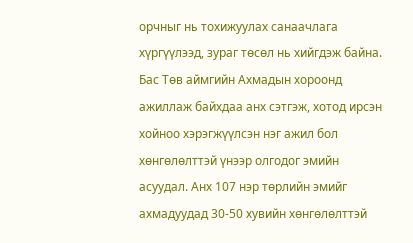орчныг нь тохижуулах санаачлага хүргүүлээд, зураг төсөл нь хийгдэж байна.
Бас Төв аймгийн Ахмадын хороонд ажиллаж байхдаа анх сэтгэж, хотод ирсэн хойноо хэрэгжүүлсэн нэг ажил бол хөнгөлөлттэй үнээр олгодог эмийн асуудал. Анх 107 нэр төрлийн эмийг ахмадуудад 30-50 хувийн хөнгөлөлттэй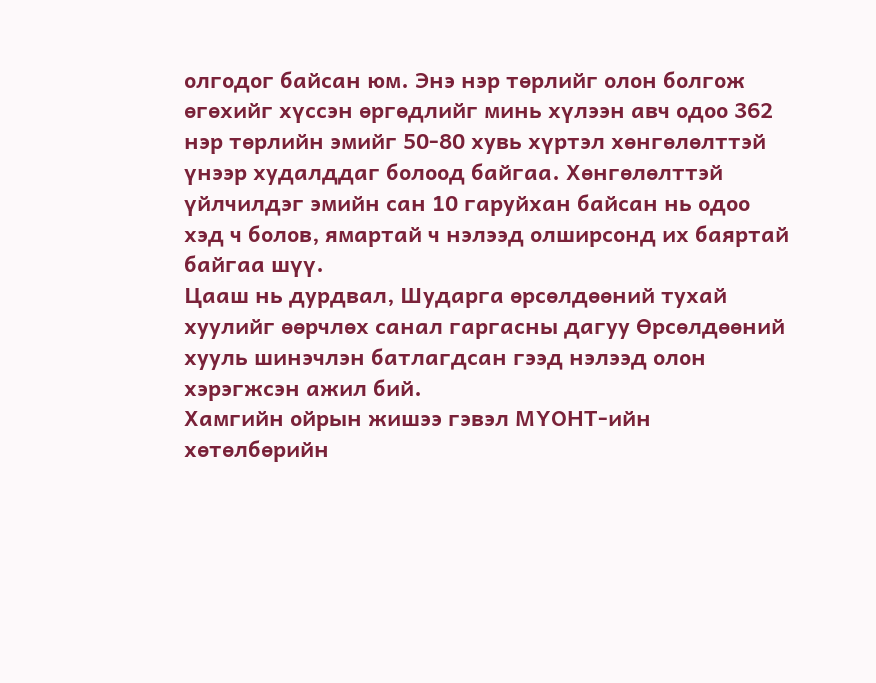олгодог байсан юм. Энэ нэр төрлийг олон болгож өгөхийг хүссэн өргөдлийг минь хүлээн авч одоо 362 нэр төрлийн эмийг 50-80 хувь хүртэл хөнгөлөлттэй үнээр худалддаг болоод байгаа. Хөнгөлөлттэй үйлчилдэг эмийн сан 10 гаруйхан байсан нь одоо хэд ч болов, ямартай ч нэлээд олширсонд их баяртай байгаа шүү.
Цааш нь дурдвал, Шударга өрсөлдөөний тухай хуулийг өөрчлөх санал гаргасны дагуу Өрсөлдөөний хууль шинэчлэн батлагдсан гээд нэлээд олон хэрэгжсэн ажил бий.
Хамгийн ойрын жишээ гэвэл МҮОНТ-ийн хөтөлбөрийн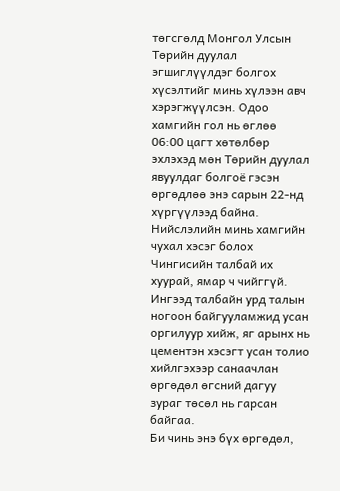төгсгөлд Монгол Улсын Төрийн дуулал эгшиглүүлдэг болгох хүсэлтийг минь хүлээн авч хэрэгжүүлсэн. Одоо хамгийн гол нь өглөө 06:00 цагт хөтөлбөр эхлэхэд мөн Төрийн дуулал явуулдаг болгоё гэсэн өргөдлөө энэ сарын 22-нд хүргүүлээд байна.
Нийслэлийн минь хамгийн чухал хэсэг болох Чингисийн талбай их хуурай, ямар ч чийггүй. Ингээд талбайн урд талын ногоон байгууламжид усан оргилуур хийж, яг арынх нь цементэн хэсэгт усан толио хийлгэхээр санаачлан өргөдөл өгсний дагуу зураг төсөл нь гарсан байгаа.
Би чинь энэ бүх өргөдөл,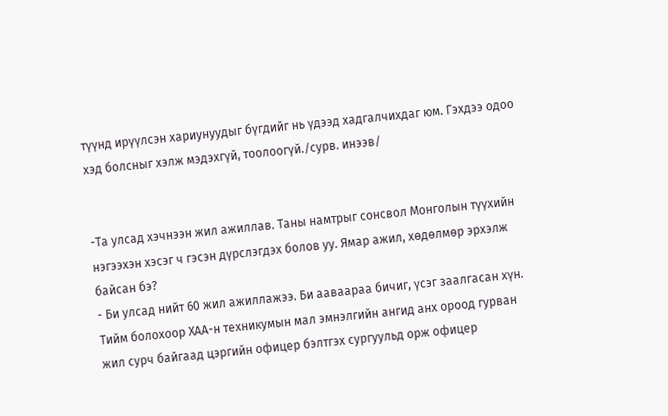түүнд ирүүлсэн хариунуудыг бүгдийг нь үдээд хадгалчихдаг юм. Гэхдээ одоо хэд болсныг хэлж мэдэхгүй, тоолоогүй./сурв. инээв/


-Та улсад хэчнээн жил ажиллав. Таны намтрыг сонсвол Монголын түүхийн нэгээхэн хэсэг ч гэсэн дүрслэгдэх болов уу. Ямар ажил, хөдөлмөр эрхэлж байсан бэ?
- Би улсад нийт 60 жил ажиллажээ. Би ааваараа бичиг, үсэг заалгасан хүн. Тийм болохоор ХАА-н техникумын мал эмнэлгийн ангид анх ороод гурван жил сурч байгаад цэргийн офицер бэлтгэх сургуульд орж офицер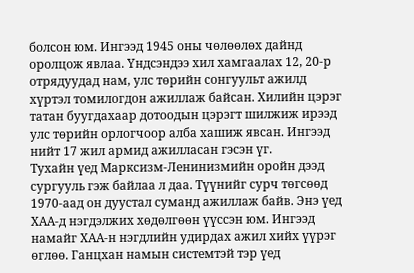болсон юм. Ингээд 1945 оны чөлөөлөх дайнд оролцож явлаа. Үндсэндээ хил хамгаалах 12, 20-р отрядуудад нам, улс төрийн сонгуульт ажилд хүртэл томилогдон ажиллаж байсан. Хилийн цэрэг татан буугдахаар дотоодын цэрэгт шилжиж ирээд улс төрийн орлогчоор алба хашиж явсан. Ингээд нийт 17 жил армид ажилласан гэсэн үг.
Тухайн үед Марксизм-Ленинизмийн оройн дээд сургууль гэж байлаа л даа. Түүнийг сурч төгсөөд 1970-аад он дуустал суманд ажиллаж байв. Энэ үед ХАА-д нэгдэлжих хөдөлгөөн үүссэн юм. Ингээд намайг ХАА-н нэгдлийн удирдах ажил хийх үүрэг өглөө. Ганцхан намын системтэй тэр үед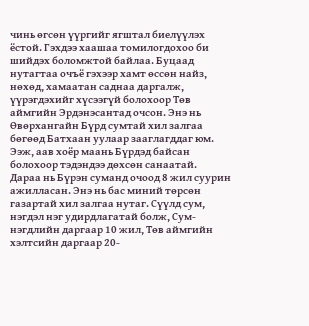чинь өгсөн үүргийг ягштал биелүүлэх ёстой. Гэхдээ хаашаа томилогдохоо би шийдэх боломжтой байлаа. Буцаад нутагтаа очъё гэхээр хамт өссөн найз, нөхөд, хамаатан саднаа даргалж, үүрэгдэхийг хүсээгүй болохоор Төв аймгийн Эрдэнэсантад очсон. Энэ нь Өвөрхангайн Бүрд сумтай хил залгаа бөгөөд Батхаан уулаар зааглагддаг юм. Ээж, аав хоёр маань Бүрдэд байсан болохоор тэдэндээ дөхсөн санаатай.
Дараа нь Бүрэн суманд очоод 8 жил суурин ажилласан. Энэ нь бас миний төрсөн газартай хил залгаа нутаг. Сүүлд сум, нэгдэл нэг удирдлагатай болж, Сум-нэгдлийн даргаар 10 жил, Төв аймгийн хэлтсийн даргаар 20-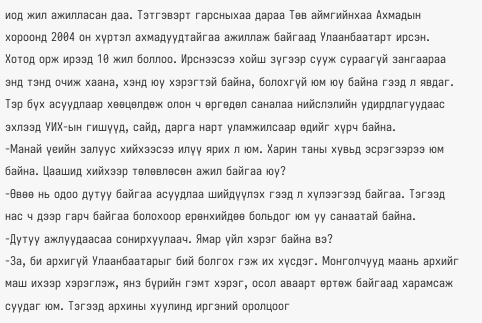иод жил ажилласан даа. Тэтгэвэрт гарсныхаа дараа Төв аймгийнхаа Ахмадын хороонд 2004 он хүртэл ахмадуудтайгаа ажиллаж байгаад Улаанбаатарт ирсэн.
Хотод орж ирээд 10 жил боллоо. Ирснээсээ хойш зүгээр сууж сураагүй зангаараа энд тэнд очиж хаана, хэнд юу хэрэгтэй байна, болохгүй юм юу байна гээд л явдаг. Тэр бүх асуудлаар хөөцөлдөж олон ч өргөдөл саналаа нийслэлийн удирдлагуудаас эхлээд УИХ-ын гишүүд, сайд, дарга нарт уламжилсаар өдийг хүрч байна.
-Манай үеийн залуус хийхээсээ илүү ярих л юм. Харин таны хувьд эсрэгээрээ юм байна. Цаашид хийхээр төлөвлөсөн ажил байгаа юу?
-Өвөө нь одоо дутуу байгаа асуудлаа шийдүүлэх гээд л хүлээгээд байгаа. Тэгээд нас ч дээр гарч байгаа болохоор ерөнхийдөө больдог юм уу санаатай байна.
-Дутуу ажлуудаасаа сонирхуулаач. Ямар үйл хэрэг байна вэ?
-За, би архигүй Улаанбаатарыг бий болгох гэж их хүсдэг. Монголчууд маань архийг маш ихээр хэрэглэж, янз бүрийн гэмт хэрэг, осол аваарт өртөж байгаад харамсаж суудаг юм. Тэгээд архины хуулинд иргэний оролцоог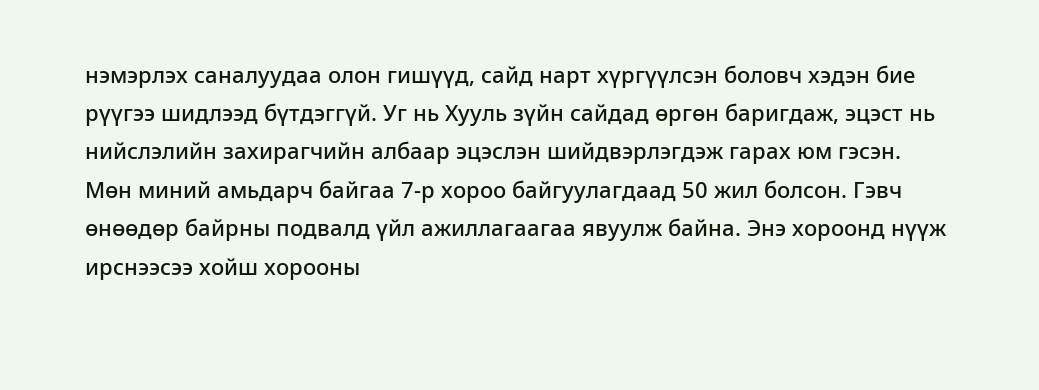нэмэрлэх саналуудаа олон гишүүд, сайд нарт хүргүүлсэн боловч хэдэн бие рүүгээ шидлээд бүтдэггүй. Уг нь Хууль зүйн сайдад өргөн баригдаж, эцэст нь нийслэлийн захирагчийн албаар эцэслэн шийдвэрлэгдэж гарах юм гэсэн.
Мөн миний амьдарч байгаа 7-р хороо байгуулагдаад 50 жил болсон. Гэвч өнөөдөр байрны подвалд үйл ажиллагаагаа явуулж байна. Энэ хороонд нүүж ирснээсээ хойш хорооны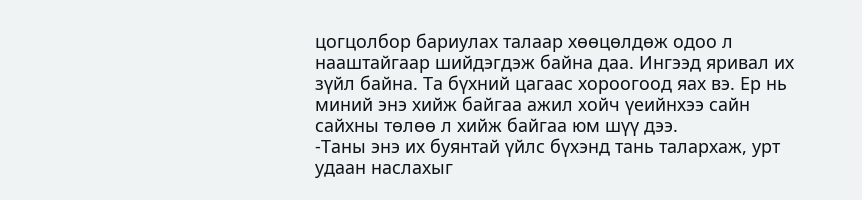цогцолбор бариулах талаар хөөцөлдөж одоо л нааштайгаар шийдэгдэж байна даа. Ингээд яривал их зүйл байна. Та бүхний цагаас хороогоод яах вэ. Ер нь миний энэ хийж байгаа ажил хойч үеийнхээ сайн сайхны төлөө л хийж байгаа юм шүү дээ.
-Таны энэ их буянтай үйлс бүхэнд тань талархаж, урт удаан наслахыг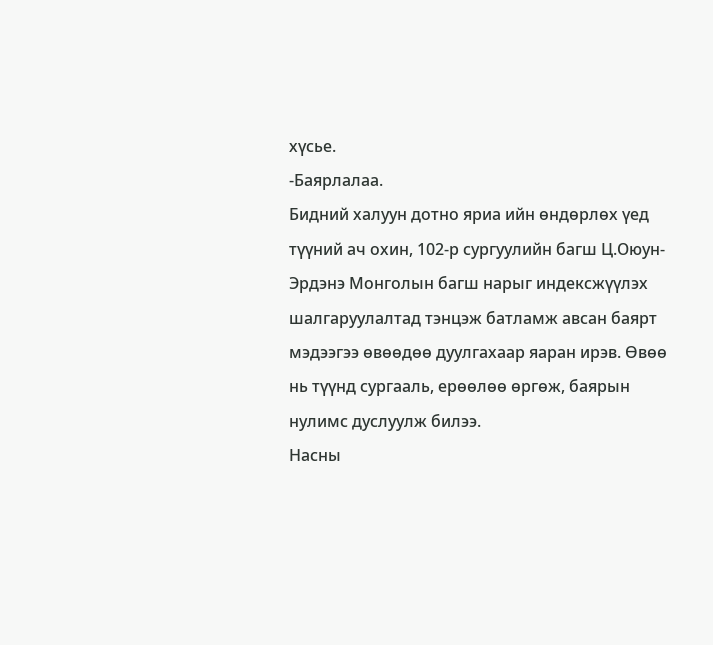хүсье.
-Баярлалаа.
Бидний халуун дотно яриа ийн өндөрлөх үед түүний ач охин, 102-р сургуулийн багш Ц.Оюун-Эрдэнэ Монголын багш нарыг индексжүүлэх шалгаруулалтад тэнцэж батламж авсан баярт мэдээгээ өвөөдөө дуулгахаар яаран ирэв. Өвөө нь түүнд сургааль, ерөөлөө өргөж, баярын нулимс дуслуулж билээ.
Насны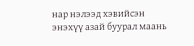нар нэлээд хэвийсэн энэхүү азай буурал маань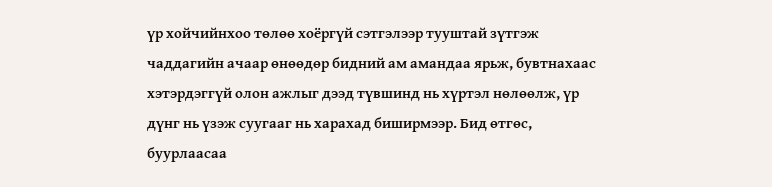үр хойчийнхоо төлөө хоёргүй сэтгэлээр тууштай зүтгэж чаддагийн ачаар өнөөдөр бидний ам амандаа ярьж, бувтнахаас хэтэрдэггүй олон ажлыг дээд түвшинд нь хүртэл нөлөөлж, үр дүнг нь үзэж суугааг нь харахад биширмээр. Бид өтгөс, буурлаасаа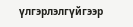үлгэрлэлгүйгээр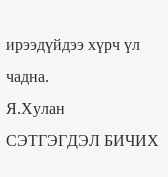ирээдүйдээ хүрч үл чадна.
Я.Хулан
СЭТГЭГДЭЛ БИЧИХ